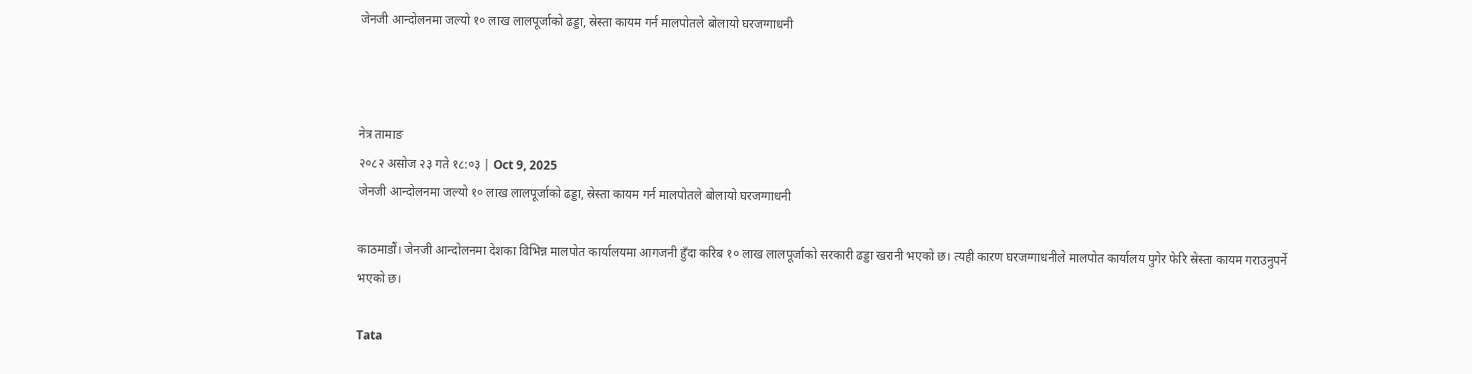जेनजी आन्दोलनमा जल्यो १० लाख लालपूर्जाको ढड्डा, स्रेस्ता कायम गर्न मालपोतले बोलायो घरजग्गाधनी



नेत्र तामाङ
२०८२ असोज २३ गते १८:०३ | Oct 9, 2025
जेनजी आन्दोलनमा जल्यो १० लाख लालपूर्जाको ढड्डा, स्रेस्ता कायम गर्न मालपोतले बोलायो घरजग्गाधनी

काठमाडौं। जेनजी आन्दोलनमा देशका विभिन्न मालपोत कार्यालयमा आगजनी हुँदा करिब १० लाख लालपूर्जाको सरकारी ढड्डा खरानी भएको छ। त्यही कारण घरजग्गाधनीले मालपोत कार्यालय पुगेर फेरि स्रेस्ता कायम गराउनुपर्ने भएको छ।

Tata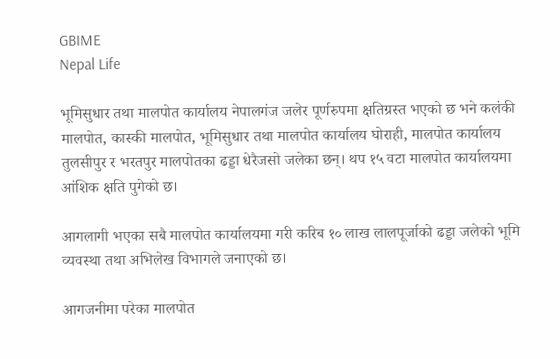GBIME
Nepal Life

भूमिसुधार तथा मालपोत कार्यालय नेपालगंज जलेर पूर्णरुपमा क्षतिग्रस्त भएको छ भने कलंकी मालपोत, कास्की मालपोत, भूमिसुधार तथा मालपोत कार्यालय घोराही, मालपोत कार्यालय तुलसीपुर र भरतपुर मालपोतका ढड्डा धेरैजसो जलेका छन्। थप १५ वटा मालपोत कार्यालयमा आंशिक क्षति पुगेको छ।

आगलागी भएका सबै मालपोत कार्यालयमा गरी करिब १० लाख लालपूर्जाको ढड्डा जलेको भूमि व्यवस्था तथा अभिलेख विभागले जनाएको छ।

आगजनीमा परेका मालपोत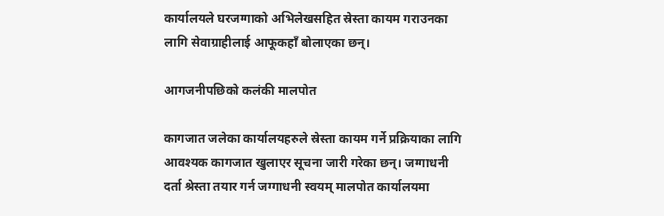कार्यालयले घरजग्गाको अभिलेखसहित स्रेस्ता कायम गराउनका लागि सेवाग्राहीलाई आफूकहाँ बोलाएका छन्।

आगजनीपछिको कलंकी मालपोत

कागजात जलेका कार्यालयहरुले स्रेस्ता कायम गर्ने प्रक्रियाका लागि आवश्यक कागजात खुलाएर सूचना जारी गरेका छन्। जग्गाधनी दर्ता श्रेस्ता तयार गर्न जग्गाधनी स्वयम् मालपोत कार्यालयमा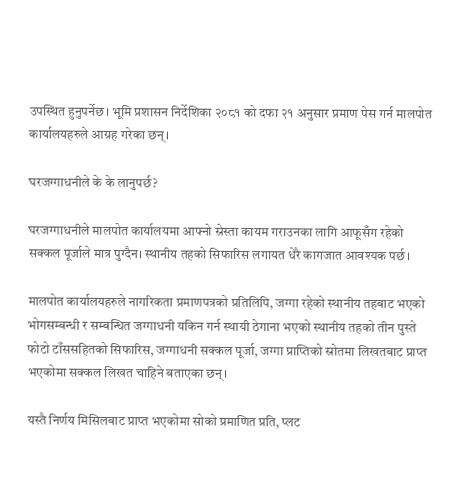उपस्थित हुनुपर्नेछ। भूमि प्रशासन निर्देशिका २०८१ को दफा २१ अनुसार प्रमाण पेस गर्न मालपोत कार्यालयहरुले आग्रह गरेका छन्।

घरजग्गाधनीले के के लानुपर्छ?

घरजग्गाधनीले मालपोत कार्यालयमा आफ्नो स्रेस्ता कायम गराउनका लागि आफूसँग रहेको सक्कल पूर्जाले मात्र पुग्दैन। स्थानीय तहको सिफारिस लगायत धेरै कागजात आवश्यक पर्छ।

मालपोत कार्यालयहरुले नागरिकता प्रमाणपत्रको प्रतिलिपि, जग्गा रहेको स्थानीय तहबाट भएको भोगसम्बन्धी र सम्बन्धित जग्गाधनी यकिन गर्न स्थायी ठेगाना भएको स्थानीय तहको तीन पुस्ते फोटो टाँससहितको सिफारिस, जग्गाधनी सक्कल पूर्जा, जग्गा प्राप्तिको स्रोतमा लिखतबाट प्राप्त भएकोमा सक्कल लिखत चाहिने बताएका छन्।

यस्तै निर्णय मिसिलबाट प्राप्त भएकोमा सोको प्रमाणित प्रति, प्लट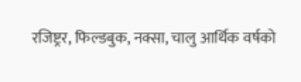रजिष्ट्रर, फिल्डबुक, नक्सा, चालु आर्थिक वर्षको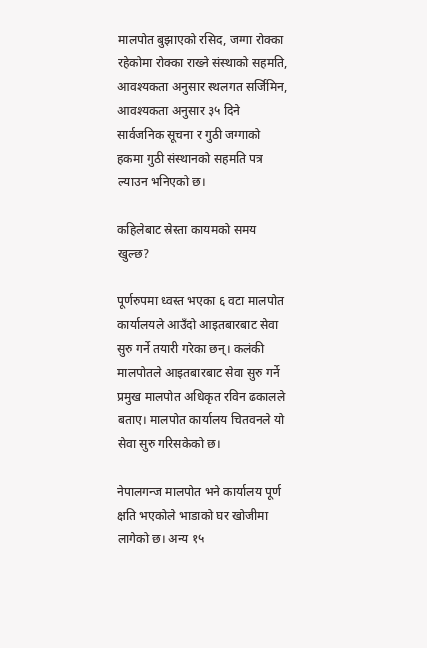मालपोत बुझाएको रसिद, जग्गा रोक्का रहेकोमा रोक्का राख्ने संस्थाको सहमति, आवश्यकता अनुसार स्थलगत सर्जिमिन, आवश्यकता अनुसार ३५ दिने सार्वजनिक सूचना र गुठी जग्गाको हकमा गुठी संस्थानको सहमति पत्र ल्याउन भनिएको छ।

कहिलेबाट स्रेस्ता कायमको समय खुल्छ?

पूर्णरुपमा ध्वस्त भएका ६ वटा मालपोत कार्यालयले आउँदो आइतबारबाट सेवा सुरु गर्ने तयारी गरेका छन्। कलंकी मालपोतले आइतबारबाट सेवा सुरु गर्ने प्रमुख मालपोत अधिकृत रविन ढकालले बताए। मालपोत कार्यालय चितवनले यो सेवा सुरु गरिसकेको छ।

नेपालगन्ज मालपोत भने कार्यालय पूर्ण क्षति भएकोले भाडाको घर खोजीमा लागेको छ। अन्य १५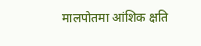मालपोतमा आंशिक क्षति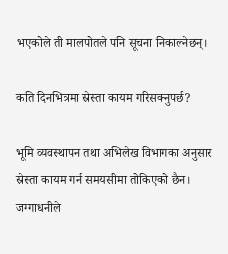भएकोले ती मालपोतले पनि सूचना निकाल्नेछन्।

कति दिनभित्रमा स्रेस्ता कायम गरिसक्नुपर्छ?

भूमि व्यवस्थापन तथा अभिलेख विभागका अनुसार स्रेस्ता कायम गर्न समयसीमा तोकिएको छैन। जग्गाधनीले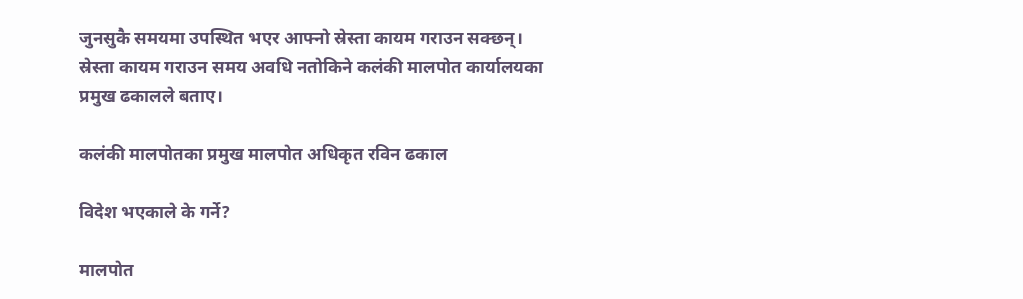जुनसुकै समयमा उपस्थित भएर आफ्नो स्रेस्ता कायम गराउन सक्छन्। स्रेस्ता कायम गराउन समय अवधि नतोकिने कलंकी मालपोत कार्यालयका प्रमुख ढकालले बताए।

कलंकी मालपोतका प्रमुख मालपोत अधिकृत रविन ढकाल

विदेश भएकाले के गर्ने?

मालपोत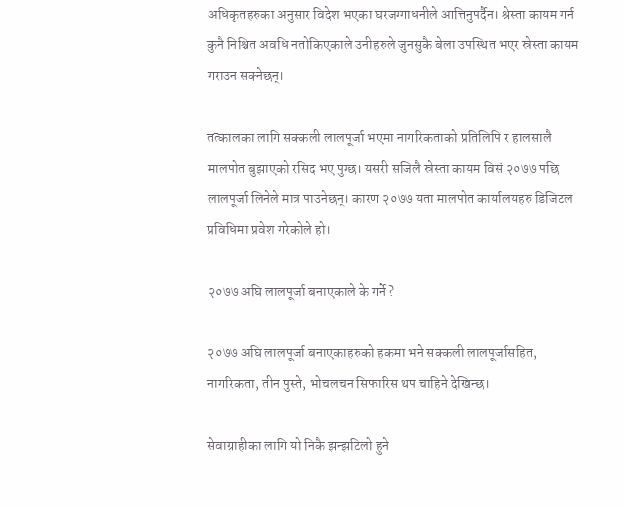अधिकृतहरुका अनुसार विदेश भएका घरजग्गाधनीले आत्तिनुपर्दैन। श्रेस्ता कायम गर्न कुनै निश्चित अवधि नतोकिएकाले उनीहरुले जुनसुकै बेला उपस्थित भएर स्रेस्ता कायम गराउन सक्नेछन्।

तत्कालका लागि सक्कली लालपूर्जा भएमा नागरिकताको प्रतिलिपि र हालसालै मालपोत बुझाएको रसिद भए पुग्छ। यसरी सजिलै स्रेस्ता कायम विसं २०७७ पछि लालपूर्जा लिनेले मात्र पाउनेछन्। कारण २०७७ यता मालपोत कार्यालयहरु डिजिटल प्रविधिमा प्रवेश गरेकोले हो।

२०७७ अघि लालपूर्जा बनाएकाले के गर्ने?

२०७७ अघि लालपूर्जा बनाएकाहरुको हकमा भने सक्कली लालपूर्जासहित, नागरिकता, तीन पुस्ते, भोचलचन सिफारिस थप चाहिने देखिन्छ।

सेवाग्राहीका लागि यो निकै झन्झटिलो हुने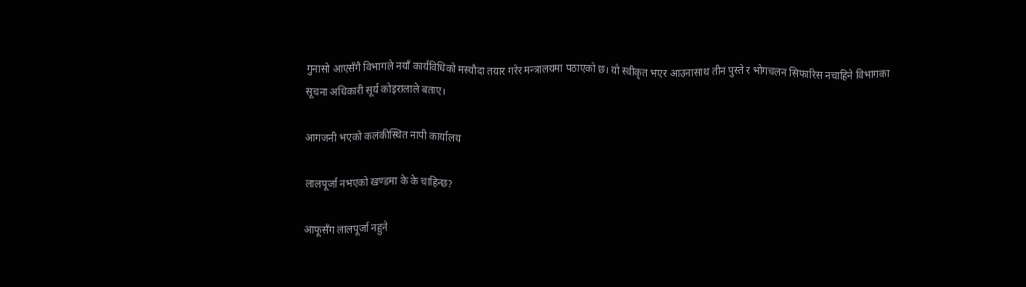गुनासो आएसँगै विभागले नयाँ कार्यविधिको मस्यौदा तयार गरेर मन्त्रालयमा पठाएको छ। यो स्वीकृत भएर आउनासाथ तीन पुस्ते र भोगचलन सिफारिस नचाहिने विभागका सूचना अधिकारी सूर्य कोइरालाले बताए।

आगजनी भएको कलंकीस्थित नापी कार्यालय

लालपूर्जा नभएको खण्डमा के के चाहिन्छ?

आफूसँग लालपूर्जा नहुने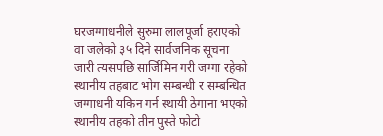घरजग्गाधनीले सुरुमा लालपूर्जा हराएको वा जलेको ३५ दिने सार्वजनिक सूचना जारी त्यसपछि सार्जिमिन गरी जग्गा रहेको स्थानीय तहबाट भोग सम्बन्धी र सम्बन्धित जग्गाधनी यकिन गर्न स्थायी ठेगाना भएको स्थानीय तहको तीन पुस्ते फोटो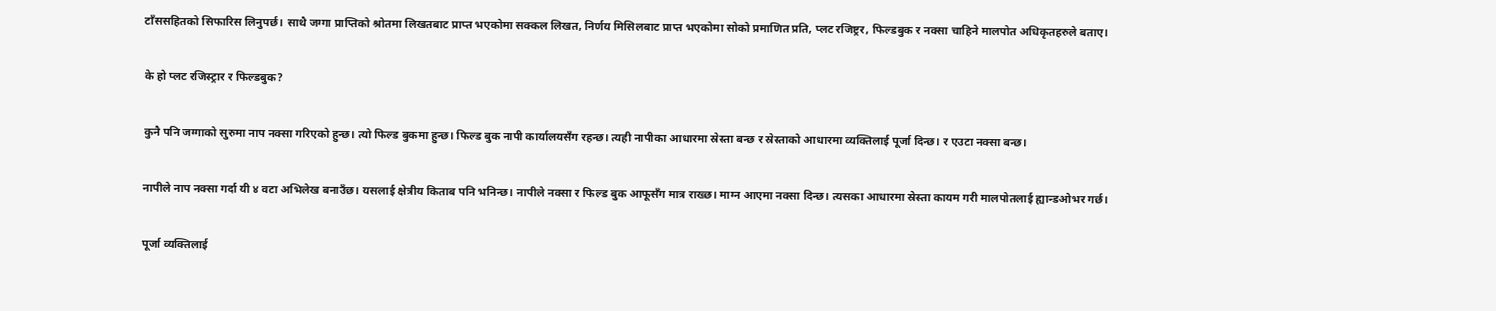टाँससहितको सिफारिस लिनुपर्छ। साथै जग्गा प्राप्तिको श्रोतमा लिखतबाट प्राप्त भएकोमा सक्कल लिखत, निर्णय मिसिलबाट प्राप्त भएकोमा सोको प्रमाणित प्रति, प्लट रजिष्ट्रर, फिल्डबुक र नक्सा चाहिने मालपोत अधिकृतहरुले बताए।

के हो प्लट रजिस्ट्रार र फिल्डबुक?

कुनै पनि जग्गाको सुरुमा नाप नक्सा गरिएको हुन्छ। त्यो फिल्ड बुकमा हुन्छ। फिल्ड बुक नापी कार्यालयसँग रहन्छ। त्यही नापीका आधारमा स्रेस्ता बन्छ र स्रेस्ताको आधारमा व्यक्तिलाई पूर्जा दिन्छ। र एउटा नक्सा बन्छ।

नापीले नाप नक्सा गर्दा यी ४ वटा अभिलेख बनाउँछ। यसलाई क्षेत्रीय किताब पनि भनिन्छ। नापीले नक्सा र फिल्ड बुक आफूसँग मात्र राख्छ। माग्न आएमा नक्सा दिन्छ। त्यसका आधारमा स्रेस्ता कायम गरी मालपोतलाई ह्यान्डओभर गर्छ।

पूर्जा व्यक्तिलाई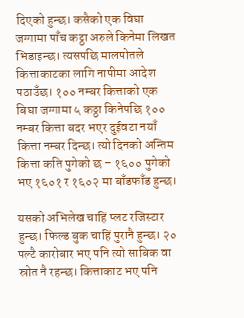दिएको हुन्छ। कसैको एक विघा जग्गामा पाँच कट्ठा अरुले किनेमा लिखत भिडाइन्छ। त्यसपछि मालपोतले कित्ताकाटका लागि नापीमा आदेश पठाउँछ। १०० नम्बर कित्ताको एक बिघा जग्गामा ५ कठ्ठा किनेपछि १०० नम्बर कित्ता बदर भएर दुईवटा नयाँ कित्ता नम्बर दिन्छ। त्यो दिनको अन्तिम कित्ता कति पुगेको छ – १६०० पुगेको भए १६०१ र १६०२ मा बाँडफाँड हुन्छ।

यसको अभिलेख चाहिं प्लट रजिस्टार हुन्छ। फिल्ड बुक चाहिं पुरानै हुन्छ। २० पल्टै कारोबार भए पनि त्यो साबिक वा स्रोत नै रहन्छ। कित्ताकाट भए पनि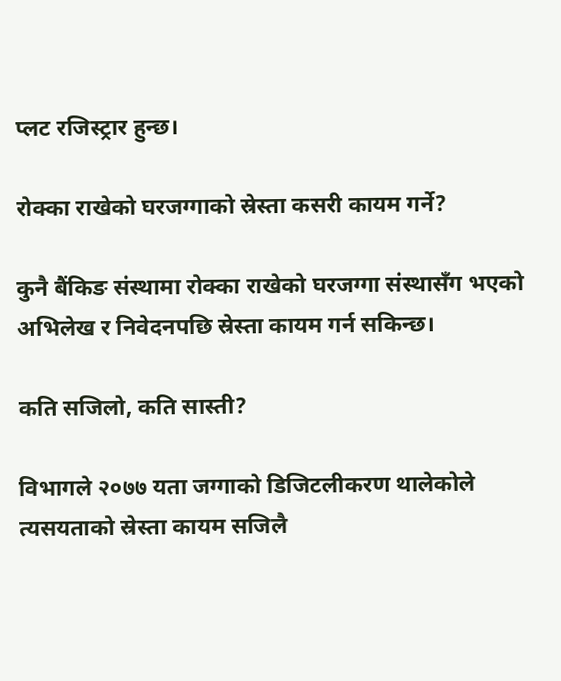प्लट रजिस्ट्रार हुन्छ।

रोक्का राखेको घरजग्गाको स्रेस्ता कसरी कायम गर्ने?

कुनै बैंकिङ संस्थामा रोक्का राखेको घरजग्गा संस्थासँग भएको अभिलेख र निवेदनपछि स्रेस्ता कायम गर्न सकिन्छ।

कति सजिलो, कति सास्ती?

विभागले २०७७ यता जग्गाको डिजिटलीकरण थालेकोले त्यसयताको स्रेस्ता कायम सजिलै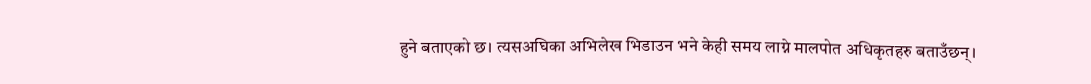हुने बताएको छ। त्यसअघिका अभिलेख भिडाउन भने केही समय लाग्ने मालपोत अधिकृतहरु बताउँछन्।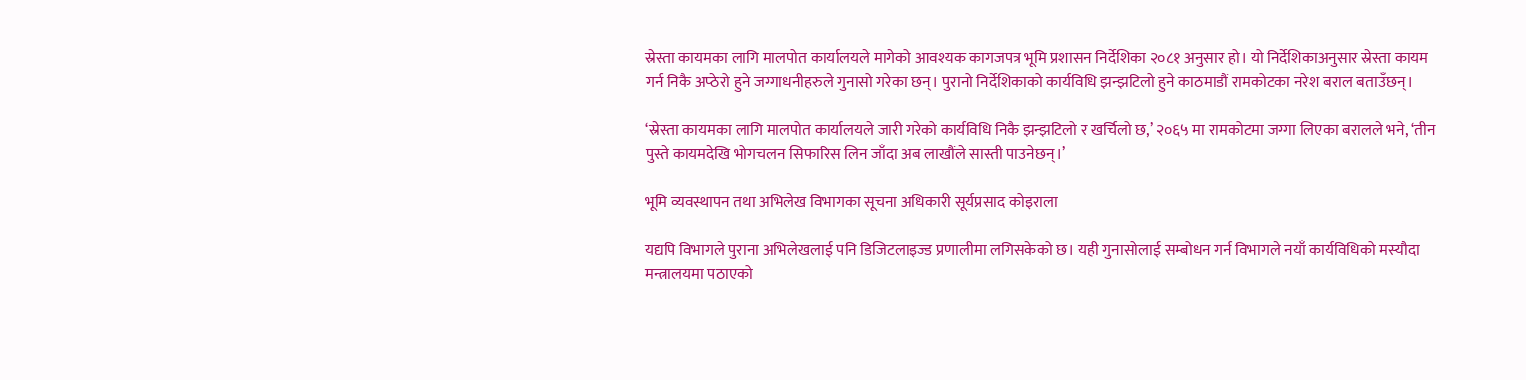स्रेस्ता कायमका लागि मालपोत कार्यालयले मागेको आवश्यक कागजपत्र भूमि प्रशासन निर्देशिका २०८१ अनुसार हो। यो निर्देशिकाअनुसार स्रेस्ता कायम गर्न निकै अप्ठेरो हुने जग्गाधनीहरुले गुनासो गरेका छन्। पुरानो निर्देशिकाको कार्यविधि झन्झटिलो हुने काठमाडौं रामकोटका नरेश बराल बताउँछन्।

‘स्रेस्ता कायमका लागि मालपोत कार्यालयले जारी गरेको कार्यविधि निकै झन्झटिलो र खर्चिलो छ,’ २०६५ मा रामकोटमा जग्गा लिएका बरालले भने, ‘तीन पुस्ते कायमदेखि भोगचलन सिफारिस लिन जाँदा अब लाखौंले सास्ती पाउनेछन्।’

भूमि व्यवस्थापन तथा अभिलेख विभागका सूचना अधिकारी सूर्यप्रसाद कोइराला

यद्यपि विभागले पुराना अभिलेखलाई पनि डिजिटलाइज्ड प्रणालीमा लगिसकेको छ। यही गुनासोलाई सम्बोधन गर्न विभागले नयाँ कार्यविधिको मस्यौदा मन्त्रालयमा पठाएको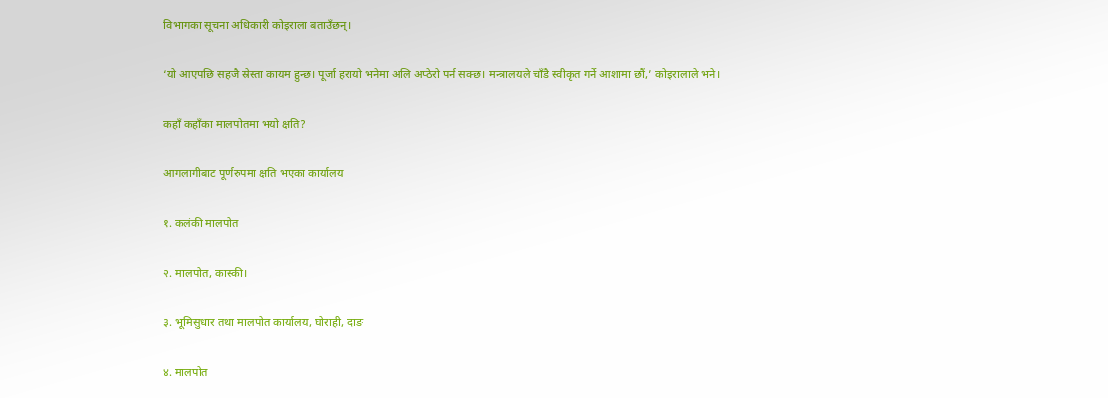विभागका सूचना अधिकारी कोइराला बताउँछन्।

‘यो आएपछि सहजै स्रेस्ता कायम हुन्छ। पूर्जा हरायो भनेमा अलि अप्ठेरो पर्न सक्छ। मन्त्रालयले चाँडै स्वीकृत गर्ने आशामा छौं,’ कोइरालाले भने।

कहाँ कहाँका मालपोतमा भयो क्षति?

आगलागीबाट पूर्णरुपमा क्षति भएका कार्यालय

१. कलंकी मालपोत

२. मालपोत, कास्की।

३. भूमिसुधार तथा मालपोत कार्यालय, घोराही, दाङ

४. मालपोत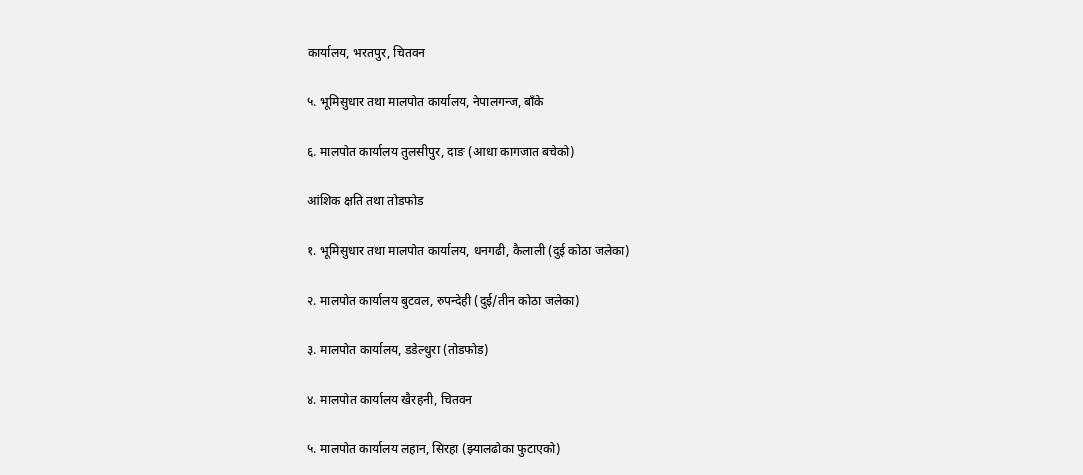कार्यालय, भरतपुर, चितवन

५. भूमिसुधार तथा मालपोत कार्यालय, नेपालगन्ज, बाँके

६. मालपोत कार्यालय तुलसीपुर, दाङ (आधा कागजात बचेको)

आंशिक क्षति तथा तोडफोड

१. भूमिसुधार तथा मालपोत कार्यालय, धनगढी, कैलाली (दुई कोठा जलेका)

२. मालपोत कार्यालय बुटवल, रुपन्देही (दुई/तीन कोठा जलेका)

३. मालपोत कार्यालय, डडेल्धुरा (तोडफोड)

४. मालपोत कार्यालय खैरहनी, चितवन

५. मालपोत कार्यालय लहान, सिरहा (झ्यालढोका फुटाएको)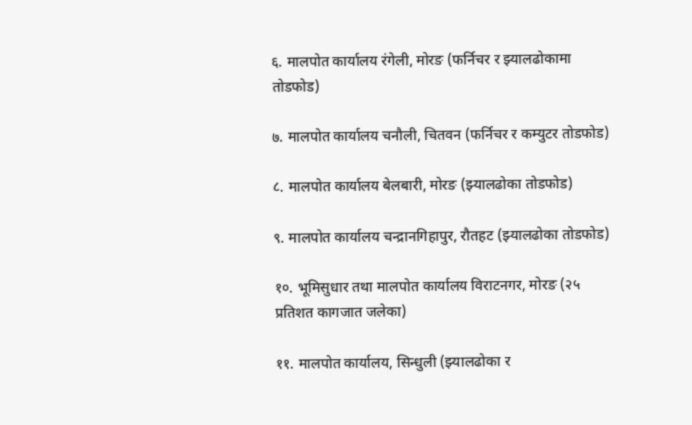६. मालपोत कार्यालय रंगेली, मोरङ (फर्निचर र झ्यालढोकामा तोडफोड)

७. मालपोत कार्यालय चनौली, चितवन (फर्निचर र कम्युटर तोडफोड)

८. मालपोत कार्यालय बेलबारी, मोरङ (झ्यालढोका तोडफोड)

९. मालपोत कार्यालय चन्द्रानगिहापुर, रौतहट (झ्यालढोका तोडफोड)

१०. भूमिसुधार तथा मालपोत कार्यालय विराटनगर, मोरङ (२५ प्रतिशत कागजात जलेका)

११. मालपोत कार्यालय, सिन्धुली (झ्यालढोका र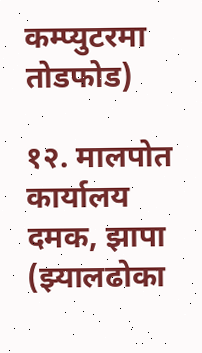कम्प्युटरमा तोडफोड)

१२. मालपोत कार्यालय दमक, झापा (झ्यालढोका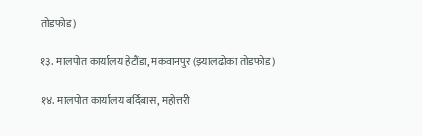तोडफोड)

१३. मालपोत कार्यालय हेटौंडा, मकवानपुर (झ्यालढोका तोडफोड)

१४. मालपोत कार्यालय बर्दिबास, महोत्तरी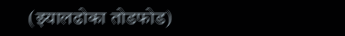(झ्यालढोका तोडफोड)